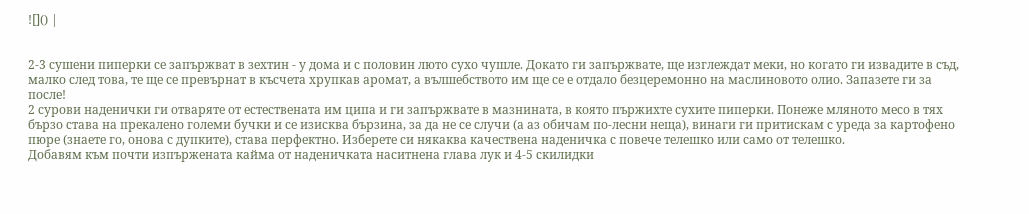![]() |


2-3 сушени пиперки се запържват в зехтин - у дома и с половин люто сухо чушле. Докато ги запържвате, ще изглеждат меки, но когато ги извадите в съд, малко след това, те ще се превърнат в късчета хрупкав аромат, а вълшебството им ще се е отдало безцеремонно на маслиновото олио. Запазете ги за после!
2 сурови наденички ги отваряте от естествената им ципа и ги запържвате в мазнината, в която пържихте сухите пиперки. Понеже мляното месо в тях бързо става на прекалено големи бучки и се изисква бързина, за да не се случи (а аз обичам по-лесни неща), винаги ги притискам с уреда за картофено пюре (знаете го, онова с дупките), става перфектно. Изберете си някаква качествена наденичка с повече телешко или само от телешко.
Добавям към почти изпържената кайма от наденичката наситнена глава лук и 4-5 скилидки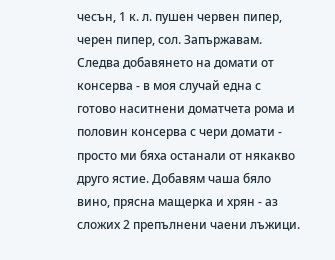чесън, 1 к. л. пушен червен пипер, черен пипер, сол. Запържавам. Следва добавянето на домати от консерва - в моя случай една с готово наситнени доматчета рома и половин консерва с чери домати - просто ми бяха останали от някакво друго ястие. Добавям чаша бяло вино, прясна мащерка и хрян - аз сложих 2 препълнени чаени лъжици.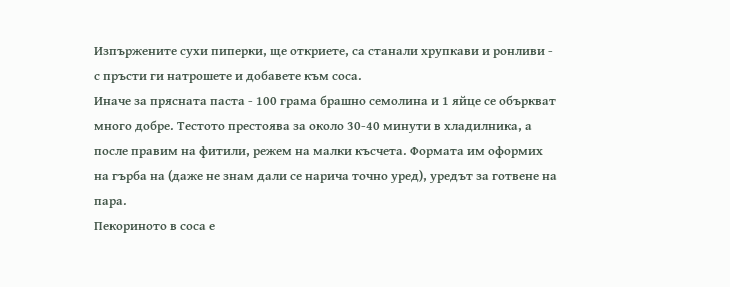Изпържените сухи пиперки, ще откриете, са станали хрупкави и ронливи - с пръсти ги натрошете и добавете към соса.
Иначе за прясната паста - 100 грама брашно семолина и 1 яйце се объркват много добре. Тестото престоява за около 30-40 минути в хладилника, а после правим на фитили, режем на малки късчета. Формата им оформих на гърба на (даже не знам дали се нарича точно уред), уредът за готвене на пара.
Пекориното в соса е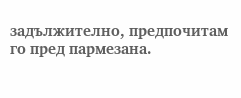задължително, предпочитам го пред пармезана.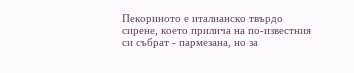Пекориното е италианско твърдо сирене, което прилича на по-известния си събрат - пармезана, но за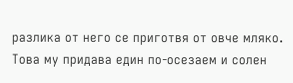разлика от него се приготвя от овче мляко. Това му придава един по-осезаем и солен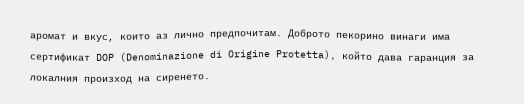аромат и вкус, които аз лично предпочитам. Доброто пекорино винаги има сертификат DOP (Denominazione di Origine Protetta), който дава гаранция за локалния произход на сиренето.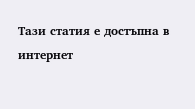Tази статия е достъпна в интернет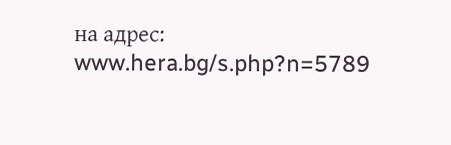на адрес: www.hera.bg/s.php?n=5789